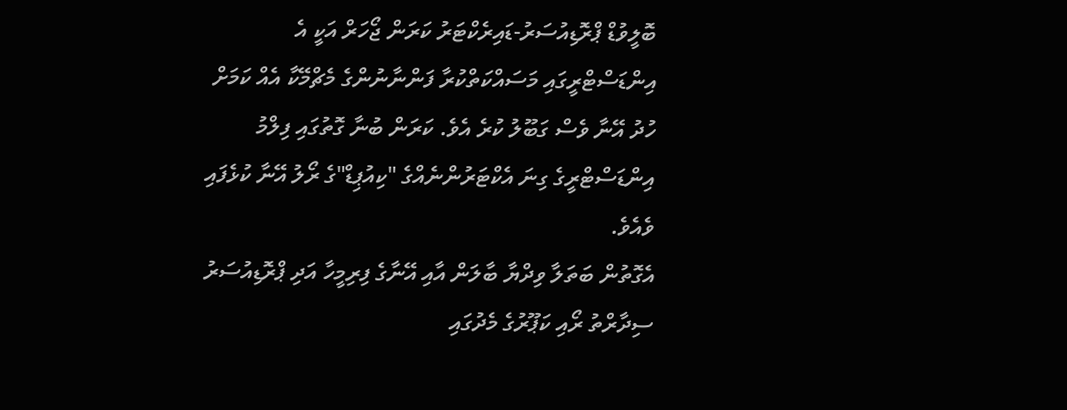ބޮލީވުޑް ޕްރޮޑިއުސަރު-ޑައިރެކްޓަރު ކަރަން ޖޯހަރް އަކީ އެ އިންޑަސްޓްރީގައި މަސައްކަތްކުރާ ފަންނާނުންގެ މެޗްމޭކާ އެއް ކަމަށް ހުދު އޭނާ ވެސް ގަބޫލު ކުރެ އެވެ. ކަރަން ބުނާ ގޮތުގައި ފިލްމު އިންޑަސްޓްރީގެ ގިނަ އެކްޓަރުންނެއްގެ "ކިއުޕިޑް"ގެ ރޯލު އޭނާ ކުޅެފައި ވެއެވެ.
އެގޮތުން ބަތަލާ ވިދްޔާ ބާލަން އާއި އޭނާގެ ފިރިމީހާ އަދި ޕްރޮޑިއުސަރު ސިދާރްތު ރޯއި ކަޕޫރުގެ މެދުގައި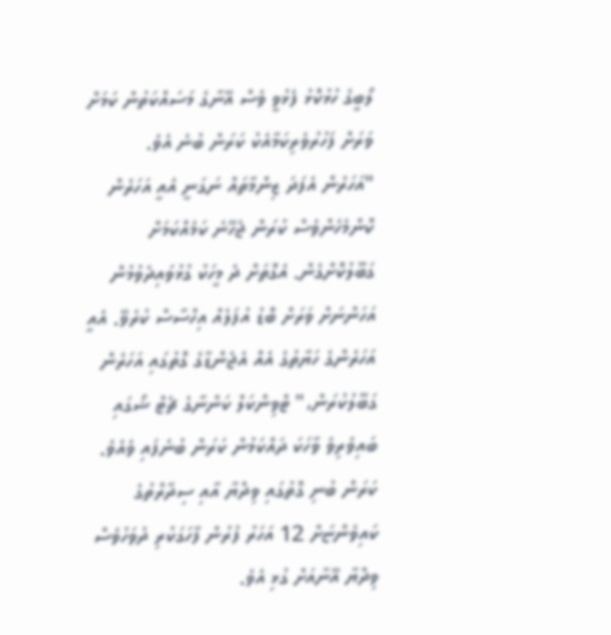ލޯބީގެ ހުޅުކޮޅު ފެޅުވީ ވެސް އޭނާގެ މަސައްކަތުން ކަމަށް ވަރަށް ފަހުރުވެރިކަމާއެކު ކަރަން ބުނެ އެވެ.
"އަހަރެން އެފަދަ ޒިންމާތައް ނަގަނީ އެއީ އަހަރެން ކޮންމެހެންވެސް ކުރަން ޖެހޭނެ ކަމެއްކަމަށް ގަބޫލުކޮށްގެން. އެގޮތަށް ދެ މީހަކު ގުޅުވައިދެވުމުން އަހަންނަށް ވަރަށް ބޮޑު އުފަލެއް އިހްސާސް ކުރެވޭ. އެއީ އަހަރެންގެ ހަޔާތުގެ އެއް އެޖެންޑާގެ ގޮތުގައި އަހަރެން ގަބޫލުކުރަން،" ޓްވިންކަލް ކަންނާގެ ޗެޓް ޝޯގައި ބައިވެރިވެ ވާހަކަ ދައްކަމުން ކަރަން ބުނެފައި ވެއެވެ.
ކަރަން ބުނި ގޮތުގައި ވިދްޔާ އާއި ސިދާރްތުގެ ކައިވެންޏަށް 12 އަހަރު ފުރުން ފާހަގަކުރި ދުވަހުވެސް ވިދްޔާ އޭނާއަށް ގުޅި އެވެ.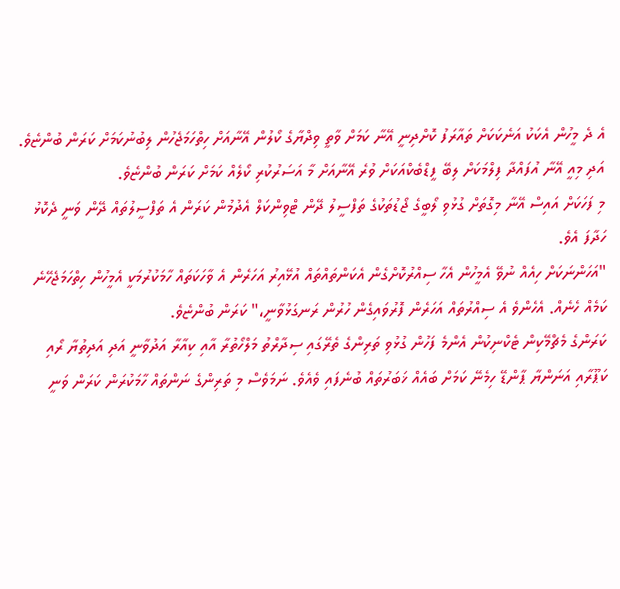އެ ދެ މީހުން އެކަކު އަނެކަކަށް ތައާރަފު ކޮށްދިނީ އޭނާ ކަމަށް ވާތީ ވިދްޔާގެ ކޯލުން އޭނާއަށް ހިތްހަމަޖެހުން ލިބުނުކަމަށް ކަރަން ބުންޏެވެ. އަދި މިއީ އޭނާ އުފައްދާ ފިލްމަކަށް ލިބޭ ފީޑްބެކްއަކަށް ވުރެ އޭނާއަށް މާ އަސަރުކުރި ކޯލެއް ކަމަށް ކަރަން ބުންޏެވެ.
މި ފަހަކަށް އައިސް އޭނާ މިގޮތަށް ގުޅުވި ލޯބީގެ ޖޯޑުތަކުގެ ތަފްސީލު ދޭން ޓްވިންކަލް އެދުމުން ކަރަން އެ ތަފްސީލުތައް ދޭން ވަނީ ދެކޮޅު ހަދާފަ އެވެ.
"އަހަންނަކަށް ހިއެއް ނުވޭ އެމީހުން އެހާ ސިއްރުކޮށްގެން އެކަންތައްތައް އުޅޭއިރު އަހަރެން އެ ވާހަކަތައް ހާމަކުރުމަކީ އެމީހުން ހިތްހަމަޖެހޭނެ ކަމެއް ހެނެއް. އެހެންވެ އެ ސިއްރުތައް އަހަރެން ފޮރުވައިގެން ހުރުން ރަނގަޅުވާނީ،" ކަރަން ބުންޏެވެ.
ކަރަންގެ މެޗްމޭކިން ޓެކްނިކުން އެންމެ ފަހުން ގުޅުވި ތަރިންގެ ތެރޭގައި ސިދާރްތު މަލްހޯތުރާ އާއި ކިއާރާ އަދުވާނީ އަދި އަދިތުޔާ ރޯއި ކަޕޫރާއި އަނަންޔާ ޕާންޑޭ ހިމެނޭ ކަމަށް ބައެއް ޚަބަރުތައް ބުނެފައި ވެއެވެ. ނަމަވެސް މި ތަރިންގެ ނަންތައް ހާމަކުރަން ކަރަން ވަނީ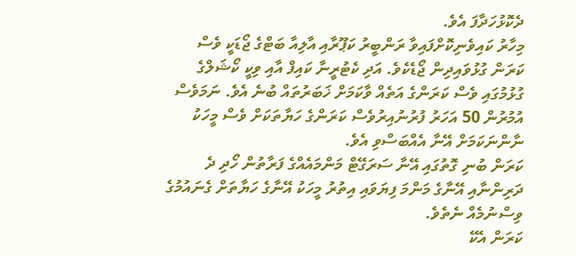ދެކޮޅުހަދާފަ އެވެ.
މިހާރު ކައިވެނިކޮށްފައިވާ ރަންބީރު ކަޕޫރާއި އާލިއާ ބަޓްގެ ޖޯޑަކީ ވެސް ކަރަން ގުޅުވައިދިން ޖޯޑެކެވެ. އަދި ކެޓުރީނާ ކައިފް އާއި ވިކީ ކޯޝަލްގެ ގުޅުމުގައި ވެސް ކަރަންގެ އަތެއް ވާކަމަށް ޚަބަރުތައް ބުނެ އެވެ. ނަމަވެސް އުމުރުން 50 އަހަރު ފުރުނުއިރުވެސް ކަރަންގެ ހަޔާތަކަށް ވެސް މީހަކު ނާންނަކަމަށް އޭނާ އެއްބަސްވި އެވެ.
ކަރަން ބުނި ގޮތުގައި އޭނާ ސަރަގޭޓް މަންމައެއްގެ ފަރާތުން ހޯދި ދެ ދަރިންނާއި އޭނާގެ މަންމަ ފިޔަވައި އިތުރު މީހަކު އޭނާގެ ހަޔާތަށް ގެނައުމުގެ ވިސްނުމެއް ނެތެވެ.
ކަރަން އެކޭ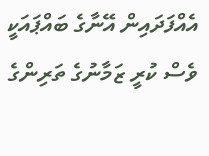އެއްފަދައިން އޭނާގެ ބައްޕައަކީ ވެސް ކުރީ ޒަމާނުގެ ތަރިންގެ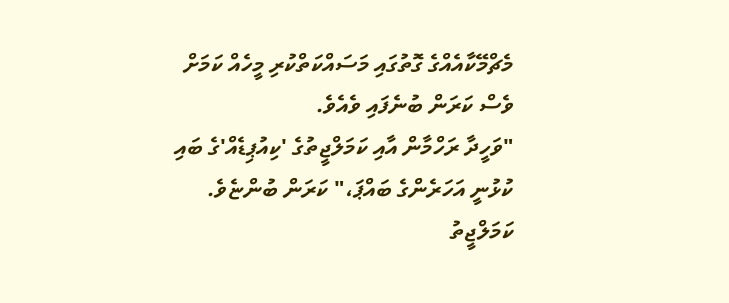މެޗްމޭކާއެއްގެ ގޮތުގައި މަސައްކަތްކުރި މީހެއް ކަމަށް ވެސް ކަރަން ބުނެފައި ވެއެވެ.
"ވަހީދާ ރަހްމާން އާއި ކަމަލްޖީތުގެ 'ކިއުޕިޑެއް'ގެ ބައި ކުޅުނީ އަހަރެންގެ ބައްޕަ،" ކަރަން ބުންޏެވެ.
ކަމަލްޖީތު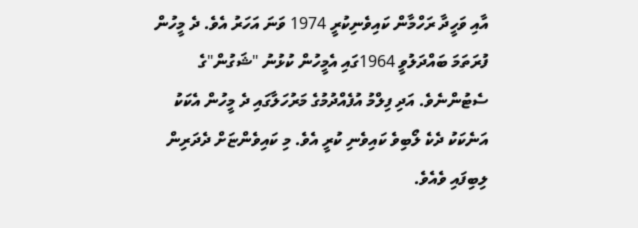އާއި ވަހީދާ ރަހްމާން ކައިވެނިކުރީ 1974 ވަނަ އަހަރު އެވެ. ދެ މީހުން ފުރަތަމަ ބައްދަލުވީ 1964ގައި އެމީހުން ކުޅުނު "ޝަގުން"ގެ ސެޓުންނެވެ. އަދި ފިލްމު އުފެއްދުމުގެ މަރުހަލާގައި ދެ މީހުން އެކަކު އަނެކަކު ދެކެ ލޯބިވެ ކައިވެނި ކުރީ އެވެ. މި ކައިވެންޏަށް ދެދަރިން ލިބިފައި ވެއެވެ.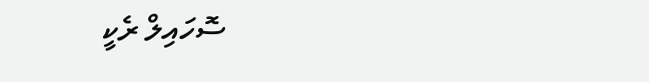ސޮހައިލް ރެކީ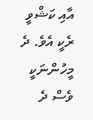އާއި ކަޝްވީ ރެކީ އެވެ. ދެ މީހުންނަކީ ވެސް ދެ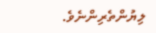ލިޔުންތެރިންނެވެ.